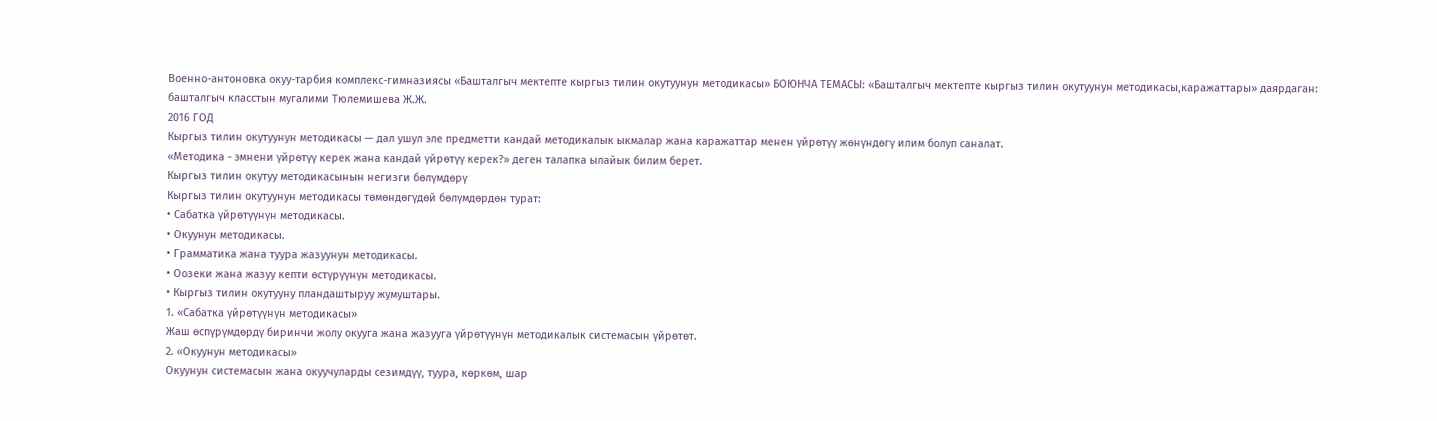Военно-антоновка окуу-тарбия комплекс-гимназиясы «Башталгыч мектепте кыргыз тилин окутуунун методикасы» БОЮНЧА ТЕМАСЫ: «Башталгыч мектепте кыргыз тилин окутуунун методикасы,каражаттары» даярдаган:
башталгыч класстын мугалими Тюлемишева Ж.Ж.
2016 ГОД
Кыргыз тилин окутуунун методикасы — дал ушул эле предметти кандай методикалык ыкмалар жана каражаттар менен үйрөтүү жөнүндөгү илим болуп саналат.
«Методика - эмнени үйрөтүү керек жана кандай үйрөтүү керек?» деген талапка ылайык билим берет.
Кыргыз тилин окутуу методикасынын негизги бөлүмдөрү
Кыргыз тилин окутуунун методикасы төмөндөгүдөй бөлүмдөрдөн турат:
• Сабатка үйрөтүүнүн методикасы.
• Окуунун методикасы.
• Грамматика жана туура жазуунун методикасы.
• Оозеки жана жазуу кепти өстүрүүнүн методикасы.
• Кыргыз тилин окутууну пландаштыруу жумуштары.
1. «Сабатка үйрөтүүнүн методикасы»
Жаш өспүрүмдөрдү биринчи жолу окууга жана жазууга үйрөтүүнүн методикалык системасын үйрөтөт.
2. «Окуунун методикасы»
Окуунун системасын жана окуучуларды сезимдүү, туура, көркөм, шар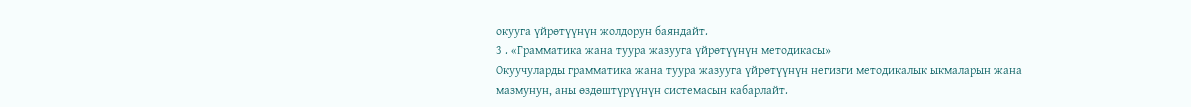окууга үйрөтүүнүн жолдорун баяндайт.
3 . «Грамматика жана туура жазууга үйрөтүүнүн методикасы»
Окуучуларды грамматика жана туура жазууга үйрөтүүнүн негизги методикалык ыкмаларын жана мазмунун, аны өздөштүрүүнүн системасын кабарлайт.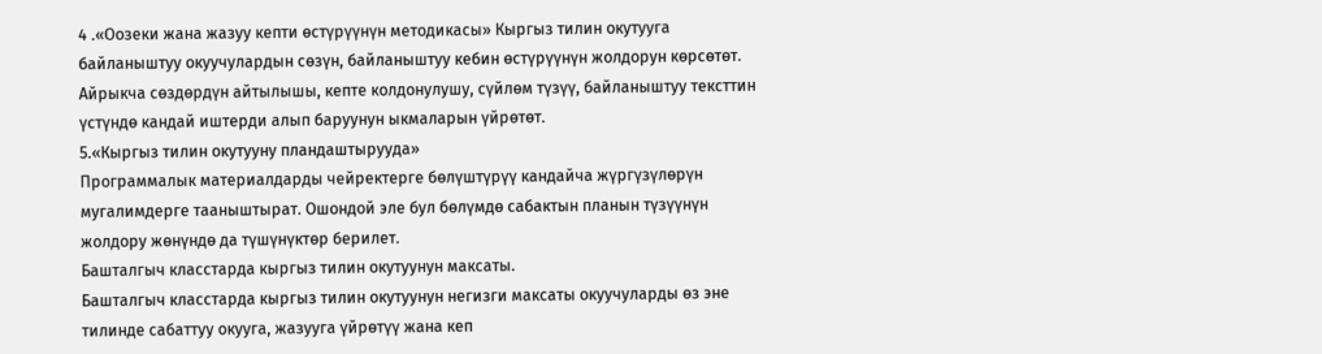4 .«Оозеки жана жазуу кепти өстүрүүнүн методикасы» Кыргыз тилин окутууга байланыштуу окуучулардын сөзүн, байланыштуу кебин өстүрүүнүн жолдорун көрсөтөт. Айрыкча сөздөрдүн айтылышы, кепте колдонулушу, сүйлөм түзүү, байланыштуу тексттин үстүндө кандай иштерди алып баруунун ыкмаларын үйрөтөт.
5.«Кыргыз тилин окутууну пландаштырууда»
Программалык материалдарды чейректерге бөлүштүрүү кандайча жүргүзүлөрүн мугалимдерге тааныштырат. Ошондой эле бул бөлүмдө сабактын планын түзүүнүн жолдору жөнүндө да түшүнүктөр берилет.
Башталгыч класстарда кыргыз тилин окутуунун максаты.
Башталгыч класстарда кыргыз тилин окутуунун негизги максаты окуучуларды өз эне тилинде сабаттуу окууга, жазууга үйрөтүү жана кеп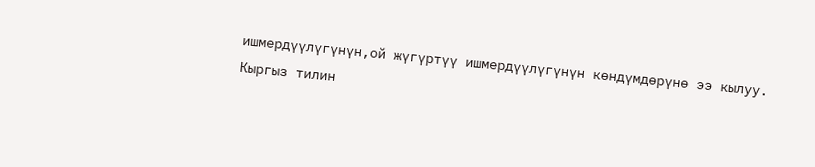ишмердүүлүгүнүн,ой жүгүртүү ишмердүүлүгүнүн көндүмдөрүнө ээ кылуу.
Кыргыз тилин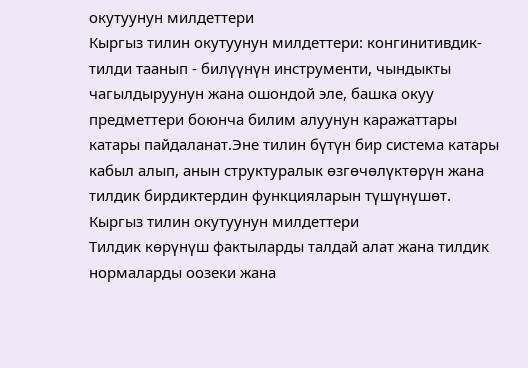окутуунун милдеттери
Кыргыз тилин окутуунун милдеттери: конгинитивдик-тилди таанып - билүүнүн инструменти, чындыкты чагылдыруунун жана ошондой эле, башка окуу предметтери боюнча билим алуунун каражаттары катары пайдаланат.Эне тилин бүтүн бир система катары кабыл алып, анын структуралык өзгөчөлүктөрүн жана тилдик бирдиктердин функцияларын түшүнүшөт.
Кыргыз тилин окутуунун милдеттери
Тилдик көрүнүш фактыларды талдай алат жана тилдик нормаларды оозеки жана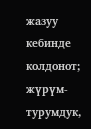жазуу кебинде колдонот; жүрүм-турумдук,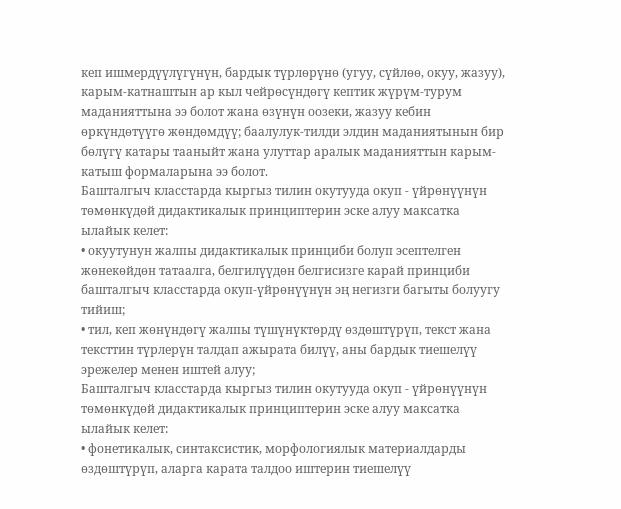кеп ишмердүүлүгүнүн, бардык түрлөрүнө (угуу, сүйлөө, окуу, жазуу), карым-катнаштын ар кыл чейрөсүндөгү кептик жүрүм-турум маданияттына ээ болот жана өзүнүн оозеки, жазуу кебин өркүндөтүүгө жөндөмдүү; баалулук-тилди элдин маданиятынын бир бөлүгү катары тааныйт жана улуттар аралык маданияттын карым-катыш формаларына ээ болот.
Башталгыч класстарда кыргыз тилин окутууда окуп - үйрөнүүнүн төмөнкүдөй дидактикалык принциптерин эске алуу максатка ылайык келет:
• окуутунун жалпы дидактикалык принциби болуп эсептелген жөнекөйдөн татаалга, белгилүүдөн белгисизге карай принциби башталгыч класстарда окуп-үйрөнүүнүн эң негизги багыты болуугу тийиш;
• тил, кеп жөнүндөгү жалпы түшүнүктөрдү өздөштүрүп, текст жана тексттин түрлерүн талдап ажырата билүү, аны бардык тиешелүү эрежелер менен иштей алуу;
Башталгыч класстарда кыргыз тилин окутууда окуп - үйрөнүүнүн төмөнкүдөй дидактикалык принциптерин эске алуу максатка ылайык келет:
• фонетикалык, синтаксистик, морфологиялык материалдарды өздөштүрүп, аларга карата талдоо иштерин тиешелүү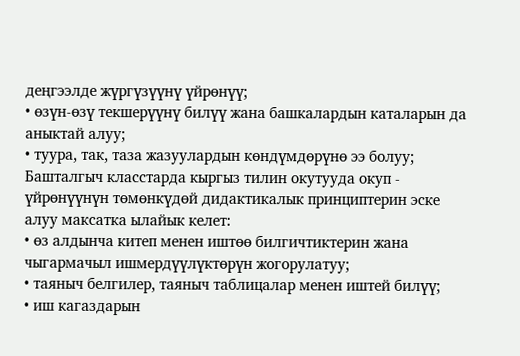деңгээлде жүргүзүүнү үйрөнүү;
• өзүн-өзү текшерүүнү билүү жана башкалардын каталарын да аныктай алуу;
• туура, так, таза жазуулардын көндүмдөрүнө ээ болуу;
Башталгыч класстарда кыргыз тилин окутууда окуп - үйрөнүүнүн төмөнкүдөй дидактикалык принциптерин эске алуу максатка ылайык келет:
• өз алдынча китеп менен иштөө билгичтиктерин жана чыгармачыл ишмердүүлүктөрүн жогорулатуу;
• таяныч белгилер, таяныч таблицалар менен иштей билүү;
• иш кагаздарын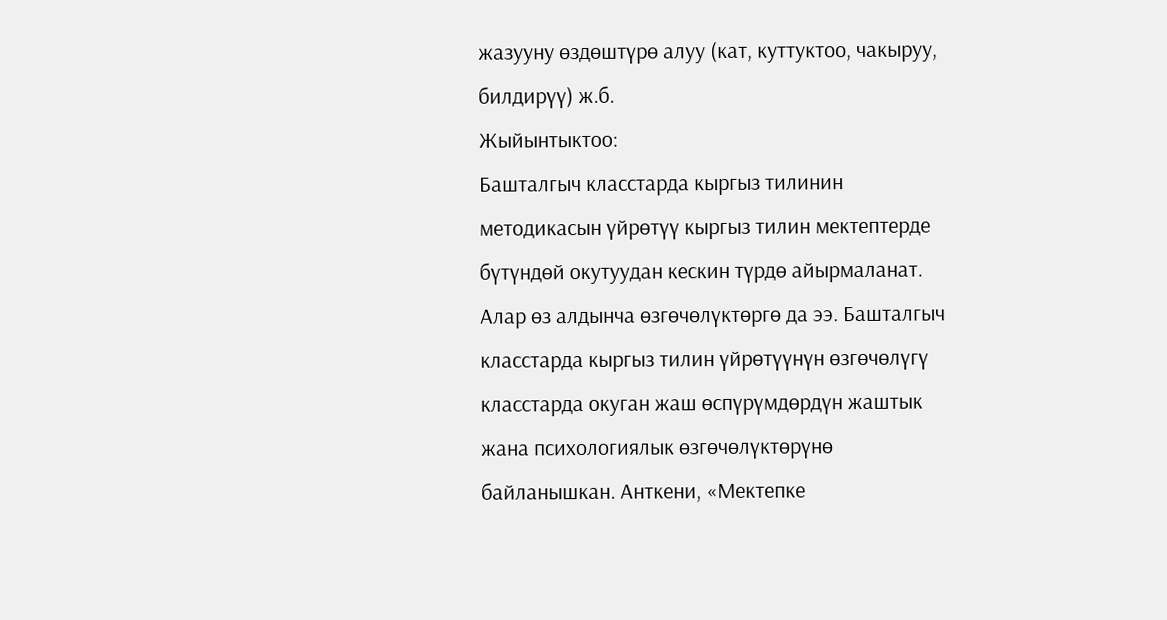жазууну өздөштүрө алуу (кат, куттуктоо, чакыруу, билдирүү) ж.б.
Жыйынтыктоо:
Башталгыч класстарда кыргыз тилинин методикасын үйрөтүү кыргыз тилин мектептерде бүтүндөй окутуудан кескин түрдө айырмаланат. Алар өз алдынча өзгөчөлүктөргө да ээ. Башталгыч класстарда кыргыз тилин үйрөтүүнүн өзгөчөлүгү класстарда окуган жаш өспүрүмдөрдүн жаштык жана психологиялык өзгөчөлүктөрүнө байланышкан. Анткени, «Мектепке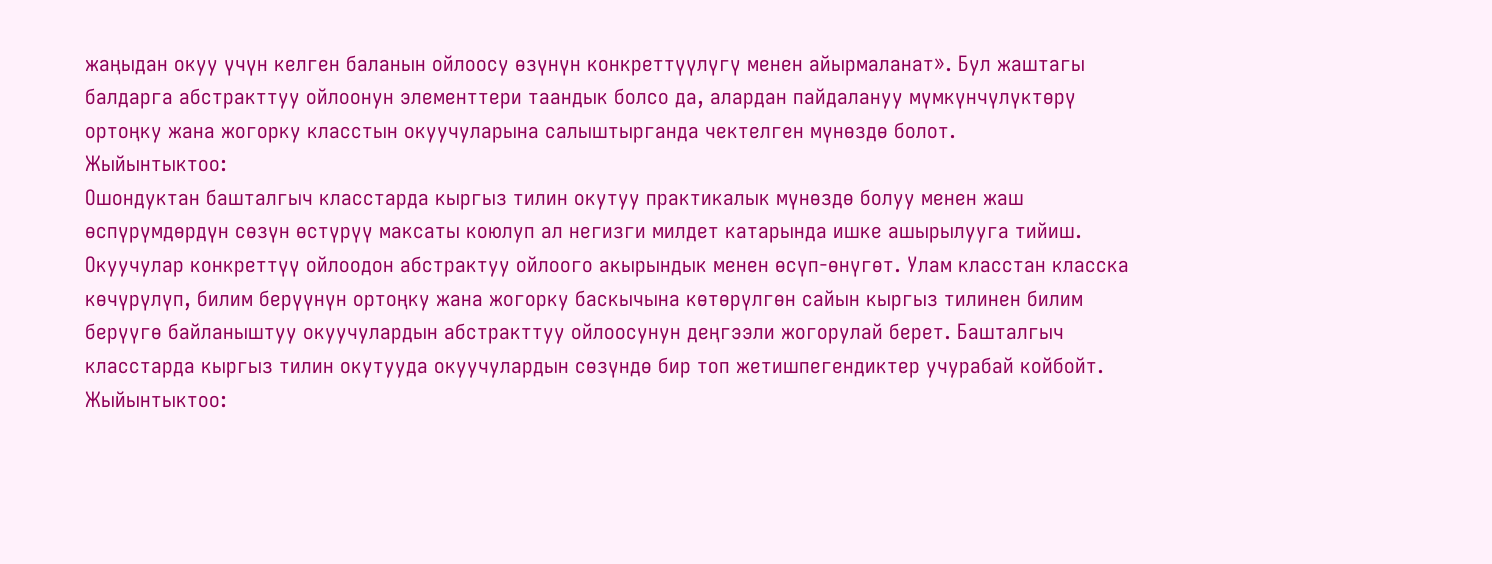жаңыдан окуу үчүн келген баланын ойлоосу өзүнүн конкреттүүлүгү менен айырмаланат». Бул жаштагы балдарга абстракттуу ойлоонун элементтери таандык болсо да, алардан пайдалануу мүмкүнчүлүктөрү ортоңку жана жогорку класстын окуучуларына салыштырганда чектелген мүнөздө болот.
Жыйынтыктоо:
Ошондуктан башталгыч класстарда кыргыз тилин окутуу практикалык мүнөздө болуу менен жаш өспүрүмдөрдүн сөзүн өстүрүү максаты коюлуп ал негизги милдет катарында ишке ашырылууга тийиш. Окуучулар конкреттүү ойлоодон абстрактуу ойлоого акырындык менен өсүп-өнүгөт. Улам класстан класска көчүрүлүп, билим берүүнүн ортоңку жана жогорку баскычына көтөрүлгөн сайын кыргыз тилинен билим берүүгө байланыштуу окуучулардын абстракттуу ойлоосунун деңгээли жогорулай берет. Башталгыч класстарда кыргыз тилин окутууда окуучулардын сөзүндө бир топ жетишпегендиктер учурабай койбойт.
Жыйынтыктоо: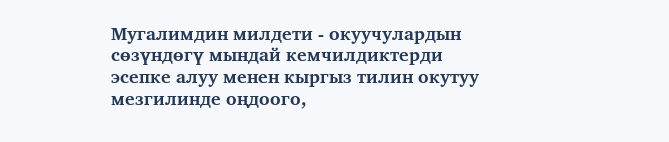Мугалимдин милдети - окуучулардын сөзүндөгү мындай кемчилдиктерди эсепке алуу менен кыргыз тилин окутуу мезгилинде оңдоого,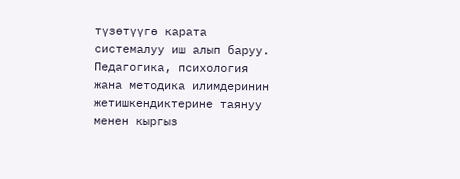түзөтүүгө карата системалуу иш алып баруу. Педагогика, психология жана методика илимдеринин жетишкендиктерине таянуу менен кыргыз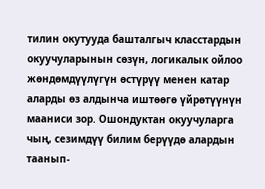тилин окутууда башталгыч класстардын окуучуларынын сөзүн, логикалык ойлоо жөндөмдүүлүгүн өстүрүү менен катар аларды өз алдынча иштөөгө үйрөтүүнүн мааниси зор. Ошондуктан окуучуларга чың, сезимдүү билим берүүдө алардын таанып-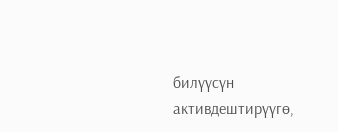билүүсүн активдештирүүгө,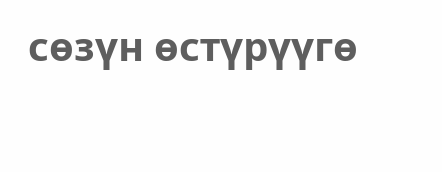сөзүн өстүрүүгө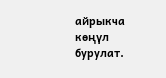айрыкча көңүл бурулат.